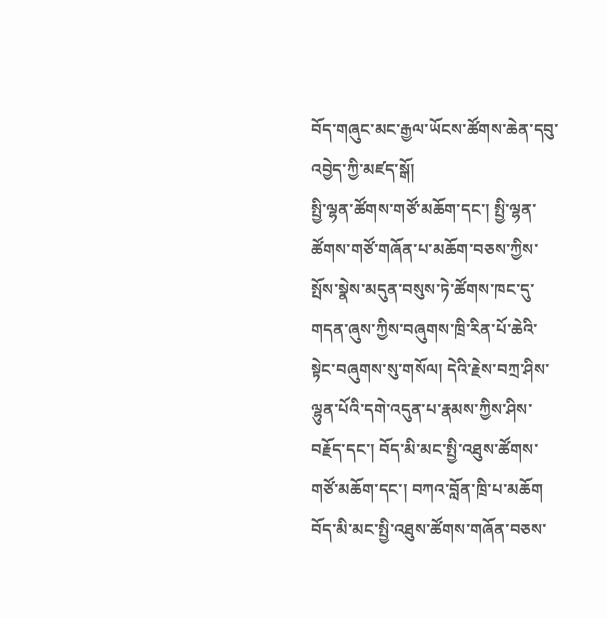བོད་གཞུང་མང་རྒྱལ་ཡོངས་ཚོགས་ཆེན་དབུ་འབྱེད་ཀྱི་མཛད་སྒོ།
སྤྱི་ལྷན་ཚོགས་གཙོ་མཆོག་དང་། སྤྱི་ལྷན་ཚོགས་གཙོ་གཞོན་པ་མཆོག་བཅས་ཀྱིས་སྤོས་སྣེས་མདུན་བསུས་ཏེ་ཚོགས་ཁང་དུ་གདན་ཞུས་ཀྱིས་བཞུགས་ཁྲི་རིན་པོ་ཆེའི་སྟེང་བཞུགས་སུ་གསོལ། དེའི་རྗེས་བཀྲ་ཤིས་ལྷུན་པོའི་དགེ་འདུན་པ་རྣམས་ཀྱིས་ཤིས་བརྗོད་དང་། བོད་མི་མང་སྤྱི་འཐུས་ཚོགས་གཙོ་མཆོག་དང་། བཀའ་བློན་ཁྲི་པ་མཆོག བོད་མི་མང་སྤྱི་འཐུས་ཚོགས་གཞོན་བཅས་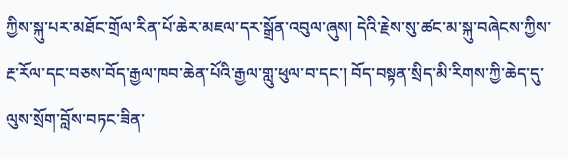ཀྱིས་སྐུ་པར་མཐོང་གྲོལ་རིན་པོ་ཆེར་མཇལ་དར་སྒྲོན་འབུལ་ཞུས། དེའི་རྗེས་སུ་ཚང་མ་སྐུ་བཞེངས་ཀྱིས་རྔ་རོལ་དང་བཅས་བོད་རྒྱལ་ཁབ་ཆེན་པོའི་རྒྱལ་གླུ་ཕུལ་བ་དང་། བོད་བསྟན་སྲིད་མི་རིགས་ཀྱི་ཆེད་དུ་ལུས་སྲོག་བློས་བཏང་ཟིན་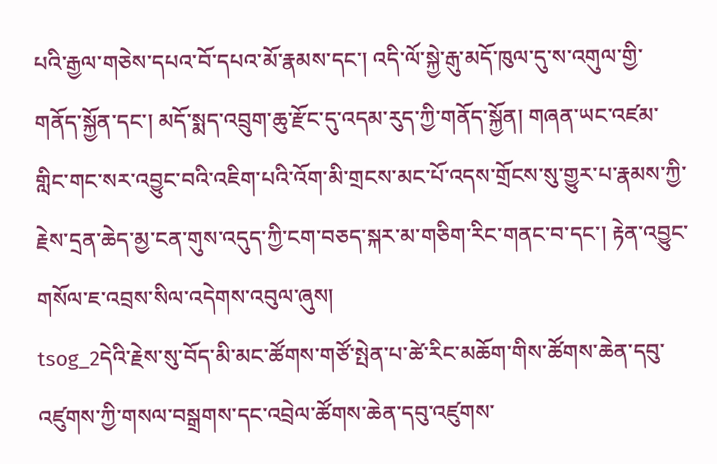པའི་རྒྱལ་གཅེས་དཔའ་བོ་དཔའ་མོ་རྣམས་དང་། འདི་ལོ་སྐྱེ་རྒུ་མདོ་ཁུལ་དུ་ས་འགུལ་གྱི་གནོད་སྐྱོན་དང་། མདོ་སྨད་འབྲུག་ཆུ་རྫོང་དུ་འདམ་རུད་ཀྱི་གནོད་སྐྱོན། གཞན་ཡང་འཛམ་གླིང་གང་སར་འབྱུང་བའི་འཇིག་པའི་འོག་མི་གྲངས་མང་པོ་འདས་གྲོངས་སུ་གྱུར་པ་རྣམས་ཀྱི་རྗེས་དྲན་ཆེད་མྱ་ངན་གུས་འདུད་ཀྱི་ངག་བཅད་སྐར་མ་གཅིག་རིང་གནང་བ་དང་། རྟེན་འབྱུང་གསོལ་ཇ་འབྲས་སིལ་འདེགས་འབུལ་ཞུས།
tsog_2དེའི་རྗེས་སུ་བོད་མི་མང་ཚོགས་གཙོ་སྤེན་པ་ཚེ་རིང་མཆོག་གིས་ཚོགས་ཆེན་དབུ་འཛུགས་ཀྱི་གསལ་བསྒྲགས་དང་འབྲེལ་ཚོགས་ཆེན་དབུ་འཛུགས་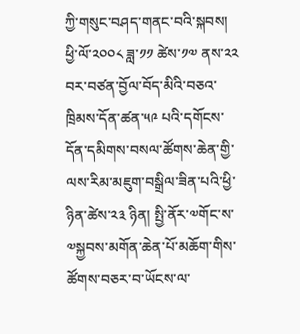ཀྱི་གསུང་བཤད་གནང་བའི་སྐབས། ཕྱི་ལོ་༢༠༠༨ ཟླ་༡༡ ཚེས་༡༧ ནས་༢༢ བར་བཙན་བྱོལ་བོད་མིའི་བཅའ་ཁྲིམས་དོན་ཚན་༥༩ པའི་དགོངས་དོན་དམིགས་བསལ་ཚོགས་ཆེན་གྱི་ལས་རིམ་མཇུག་བསྒྲིལ་ཟིན་པའི་ཕྱི་ཉིན་ཚེས་༢༣ ཉིན། སྤྱི་ནོར་༧གོང་ས་༧སྐྱབས་མགོན་ཆེན་པོ་མཆོག་གིས་ཚོགས་བཅར་བ་ཡོངས་ལ་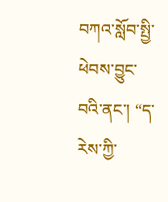བཀའ་སློབ་སྤྱི་ཕེབས་བྱུང་བའི་ནང་། “ད་རེས་ཀྱི་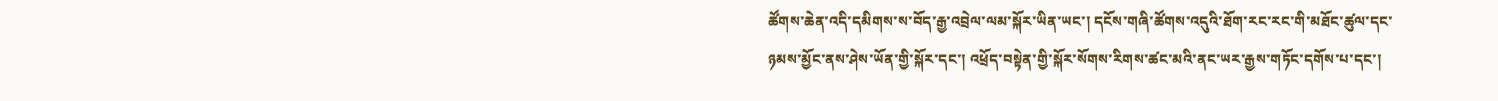ཚོགས་ཆེན་འདི་དམིགས་ས་བོད་རྒྱ་འབྲེལ་ལམ་སྐོར་ཡིན་ཡང་། དངོས་གཞི་ཚོགས་འདུའི་ཐོག་རང་རང་གི་མཐོང་ཚུལ་དང་ཉམས་མྱོང་ནས་ཤེས་ཡོན་གྱི་སྐོར་དང་། འཕྲོད་བསྟེན་གྱི་སྐོར་སོགས་རིགས་ཚང་མའི་ནང་ཡར་རྒྱས་གཏོང་དགོས་པ་དང་།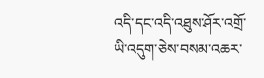འདི་དང་འདི་འཐུས་ཤོར་འགྲོ་ཡི་འདུག་ཅེས་བསམ་འཆར་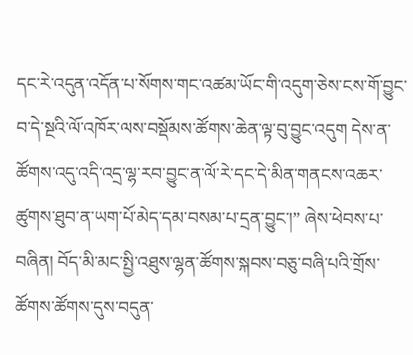དང་རེ་འདུན་འདོན་པ་སོགས་གང་འཚམ་ཡོང་གི་འདུག་ཅེས་ངས་གོ་བྱུང་བ་དེ་སྔའི་ལོ་འཁོར་ལས་བསྡོམས་ཚོགས་ཆེན་ལྟ་བུ་བྱུང་འདུག དེས་ན་ཚོགས་འདུ་འདི་འདྲ་ལྷ་རབ་བྱུང་ན་ལོ་རེ་དང་དེ་མིན་གནངས་འཆར་ཚུགས་ཐུབ་ན་ཡག་པོ་མེད་དམ་བསམ་པ་དྲན་བྱུང་།” ཞེས་ཕེབས་པ་བཞིན། བོད་མི་མང་སྤྱི་འཐུས་ལྷན་ཚོགས་སྐབས་བཅུ་བཞི་པའི་གྲོས་ཚོགས་ཚོགས་དུས་བདུན་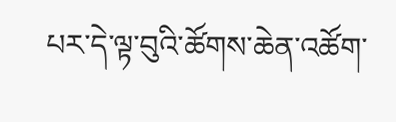པར་དེ་ལྟ་བུའི་ཚོགས་ཆེན་འཚོག་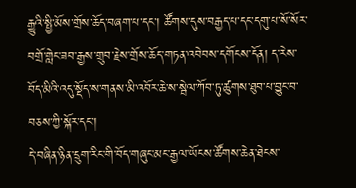རྒྱུའི་སྤྱི་མོས་གྲོས་ཆོད་བཞག་པ་དང་། ཚོགས་དུས་བརྒྱད་པ་དང་དགུ་པ་སོ་སོར་བགྲོ་གླེང་ཟབ་རྒྱས་གྲུབ་རྗེས་གྲོས་ཆོད་གཏན་འབེབས་དགོངས་དོན། ད་རེས་བོད་མིའི་འདུ་སྡོད་ས་གནས་མི་འབོར་ཆེ་ས་སྦེལ་ཀོབ་ཏུ་ཚུགས་ཐུབ་པ་བྱུང་བ་བཅས་ཀྱི་སྐོར་དང་།
དེ་བཞིན་ཉིན་དྲུག་རིང་གི་བོད་གཞུང་མང་རྒྱལ་ཡོངས་ཚོགས་ཆེན་ཐེངས་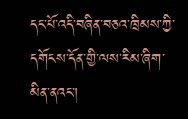དང་པོ་འདི་བཞིན་བཅའ་ཁྲིམས་ཀྱི་དགོངས་དོན་གྱི་ལས་རིམ་ཞིག་མིན་ནའང་།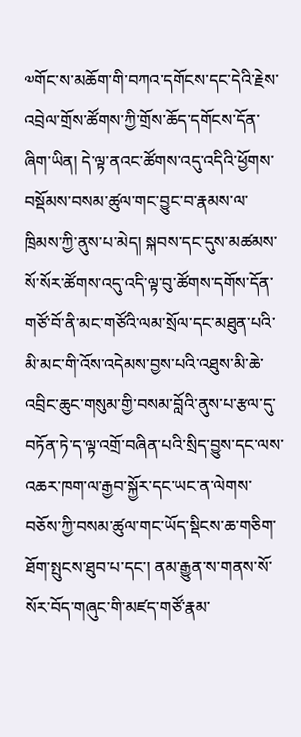༧གོང་ས་མཆོག་གི་བཀའ་དགོངས་དང་དེའི་རྗེས་འབྲེལ་གྲོས་ཚོགས་ཀྱི་གྲོས་ཆོད་དགོངས་དོན་ཞིག་ཡིན། དེ་ལྟ་ནའང་ཚོགས་འདུ་འདིའི་ཕྱོགས་བསྡོམས་བསམ་ཚུལ་གང་བྱུང་བ་རྣམས་ལ་ཁྲིམས་ཀྱི་ནུས་པ་མེད། སྐབས་དང་དུས་མཚམས་སོ་སོར་ཚོགས་འདུ་འདི་ལྟ་བུ་ཚོགས་དགོས་དོན་གཙོ་བོ་ནི་མང་གཙོའི་ལམ་སྲོལ་དང་མཐུན་པའི་མི་མང་གི་འོས་འདེམས་བྱས་པའི་འཐུས་མི་ཆེ་འབྲིང་ཆུང་གསུམ་གྱི་བསམ་བློའི་ནུས་པ་རྩལ་དུ་བཏོན་ཏེ་ད་ལྟ་འགྲོ་བཞིན་པའི་སྲིད་བྱུས་དང་ལས་འཆར་ཁག་ལ་རྒྱབ་སྐྱོར་དང་ཡང་ན་ལེགས་བཅོས་ཀྱི་བསམ་ཚུལ་གང་ཡོད་སྡིངས་ཆ་གཅིག་ཐོག་སྤུངས་ཐུབ་པ་དང་། ནམ་རྒྱུན་ས་གནས་སོ་སོར་བོད་གཞུང་གི་མཛད་གཙོ་རྣམ་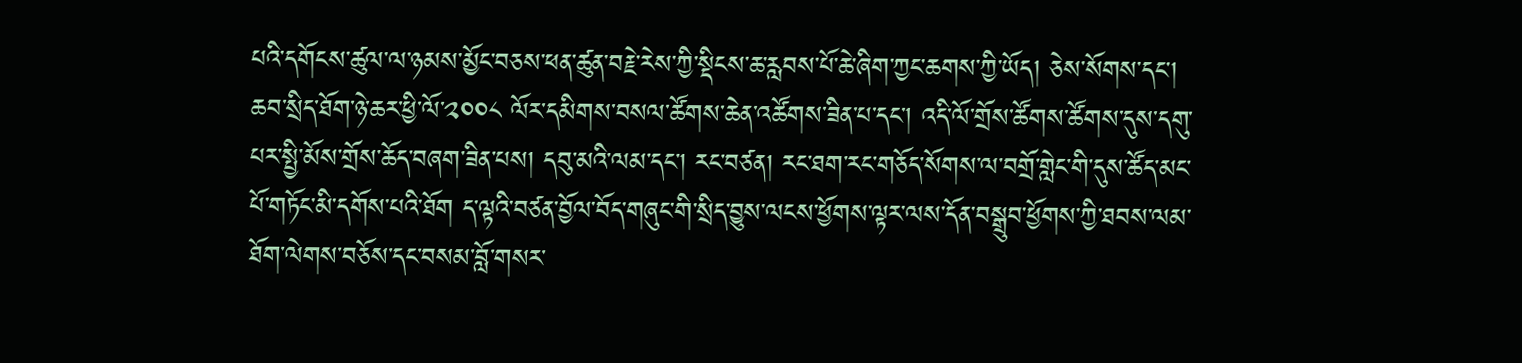པའི་དགོངས་ཚུལ་ལ་ཉམས་མྱོང་བཅས་ཕན་ཚུན་བརྗེ་རེས་ཀྱི་སྡིངས་ཆ་རླབས་པོ་ཆེ་ཞིག་ཀྱང་ཆགས་ཀྱི་ཡོད། ཅེས་སོགས་དང་།
ཆབ་སྲིད་ཐོག་ཉེ་ཆར་ཕྱི་ལོ་༢༠༠༨ ལོར་དམིགས་བསལ་ཚོགས་ཆེན་འཚོགས་ཟིན་པ་དང་། འདི་ལོ་གྲོས་ཚོགས་ཚོགས་དུས་དགུ་པར་སྤྱི་མོས་གྲོས་ཆོད་བཞག་ཟིན་པས། དབུ་མའི་ལམ་དང་། རང་བཙན། རང་ཐག་རང་གཅོད་སོགས་ལ་བགྲོ་གླེང་གི་དུས་ཚོད་མང་པོ་གཏོང་མི་དགོས་པའི་ཐོག ད་ལྟའི་བཙན་བྱོལ་བོད་གཞུང་གི་སྲིད་བྱུས་ལངས་ཕྱོགས་ལྟར་ལས་དོན་བསྒྲུབ་ཕྱོགས་ཀྱི་ཐབས་ལམ་ཐོག་ལེགས་བཅོས་དང་བསམ་བློ་གསར་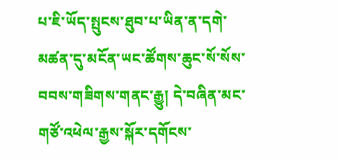པ་ཇི་ཡོད་སྤུངས་ཐུབ་པ་ཡིན་ན་དགེ་མཚན་དུ་མངོན་ཡང་ཚོགས་ཆུང་སོ་སོས་བབས་གཟིགས་གནང་རྒྱུ། དེ་བཞིན་མང་གཙོ་འཕེལ་རྒྱས་སྐོར་དགོངས་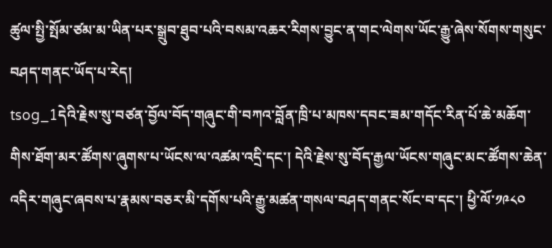ཚུལ་སྤྱི་སྤོམ་ཙམ་མ་ཡིན་པར་སྒྲུབ་ཐུབ་པའི་བསམ་འཆར་རིགས་བྱུང་ན་གང་ལེགས་ཡོང་རྒྱུ་ཞེས་སོགས་གསུང་བཤད་གནང་ཡོད་པ་རེད།
tsog_1དེའི་རྗེས་སུ་བཙན་བྱོལ་བོད་གཞུང་གི་བཀའ་བློན་ཁྲི་པ་མཁས་དབང་ཟམ་གདོང་རིན་པོ་ཆེ་མཆོག་གིས་ཐོག་མར་ཚོགས་ཞུགས་པ་ཡོངས་ལ་འཚམ་འདྲི་དང་། དེའི་རྗེས་སུ་བོད་རྒྱལ་ཡོངས་གཞུང་མང་ཚོགས་ཆེན་འདིར་གཞུང་ཞབས་པ་རྣམས་བཅར་མི་དགོས་པའི་རྒྱུ་མཚན་གསལ་བཤད་གནང་སོང་བ་དང་། ཕྱི་ལོ་༡༩༨༠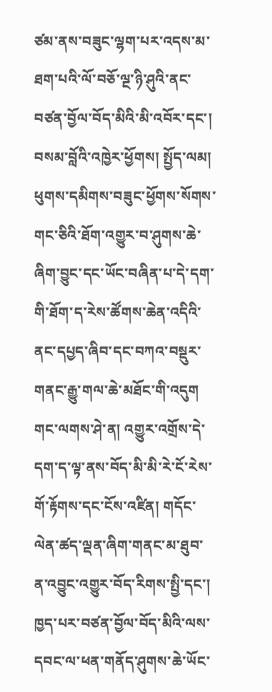ཙམ་ནས་བཟུང་ལྷག་པར་འདས་མ་ཐག་པའི་ལོ་བཅོ་ལྔ་ཉི་ཤུའི་ནང་བཙན་བྱོལ་བོད་མིའི་མི་འབོར་དང་། བསམ་བློའི་འཁྱེར་ཕྱོགས། སྤྱོད་ལམ། ཕུགས་དམིགས་བཟུང་ཕྱོགས་སོགས་གང་ཅིའི་ཐོག་འགྱུར་བ་ཤུགས་ཆེ་ཞིག་བྱུང་དང་ཡོང་བཞིན་པ་དེ་དག་གི་ཐོག་ད་རེས་ཚོགས་ཆེན་འདིའི་ནང་དཔྱད་ཞིབ་དང་བཀའ་བསྡུར་གནང་རྒྱུ་གལ་ཆེ་མཐོང་གི་འདུག གང་ལགས་ཤེ་ན། འགྱུར་འགྲོས་དེ་དག་ད་ལྟ་ནས་བོད་མི་མི་རེ་ངོ་རེས་གོ་རྟོགས་དང་ངོས་འཛིན། གདོང་ལེན་ཚད་ལྡན་ཞིག་གནང་མ་ཐུབ་ན་འབྱུང་འགྱུར་བོད་རིགས་སྤྱི་དང་། ཁྱད་པར་བཙན་བྱོལ་བོད་མིའི་ལས་དབང་ལ་ཕན་གནོད་ཤུགས་ཆེ་ཡོང་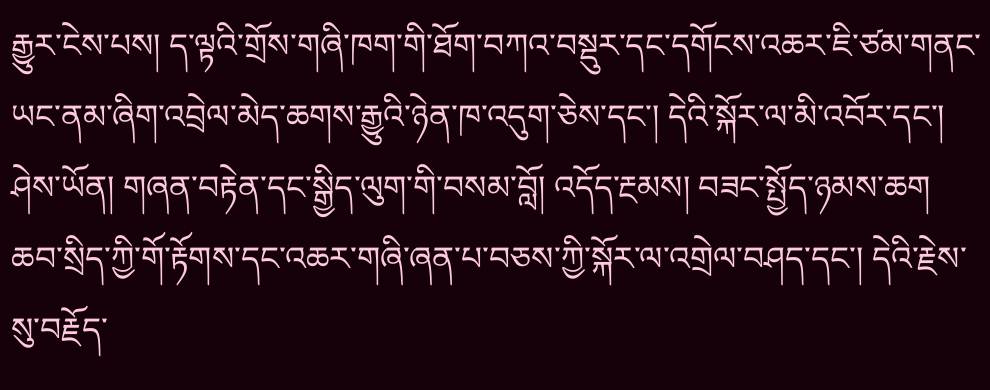རྒྱུར་ངེས་པས། ད་ལྟའི་གྲོས་གཞི་ཁག་གི་ཐོག་བཀའ་བསྡུར་དང་དགོངས་འཆར་ཇི་ཙམ་གནང་ཡང་ནམ་ཞིག་འབྲེལ་མེད་ཆགས་རྒྱུའི་ཉེན་ཁ་འདུག་ཅེས་དང་། དེའི་སྐོར་ལ་མི་འབོར་དང་། ཤེས་ཡོན། གཞན་བརྟེན་དང་སྒྱིད་ལུག་གི་བསམ་བློ། འདོད་རྔམས། བཟང་སྤྱོད་ཉམས་ཆག ཆབ་སྲིད་ཀྱི་གོ་རྟོགས་དང་འཆར་གཞི་ཞན་པ་བཅས་ཀྱི་སྐོར་ལ་འགྲེལ་བཤད་དང་། དེའི་རྗེས་སུ་བརྗོད་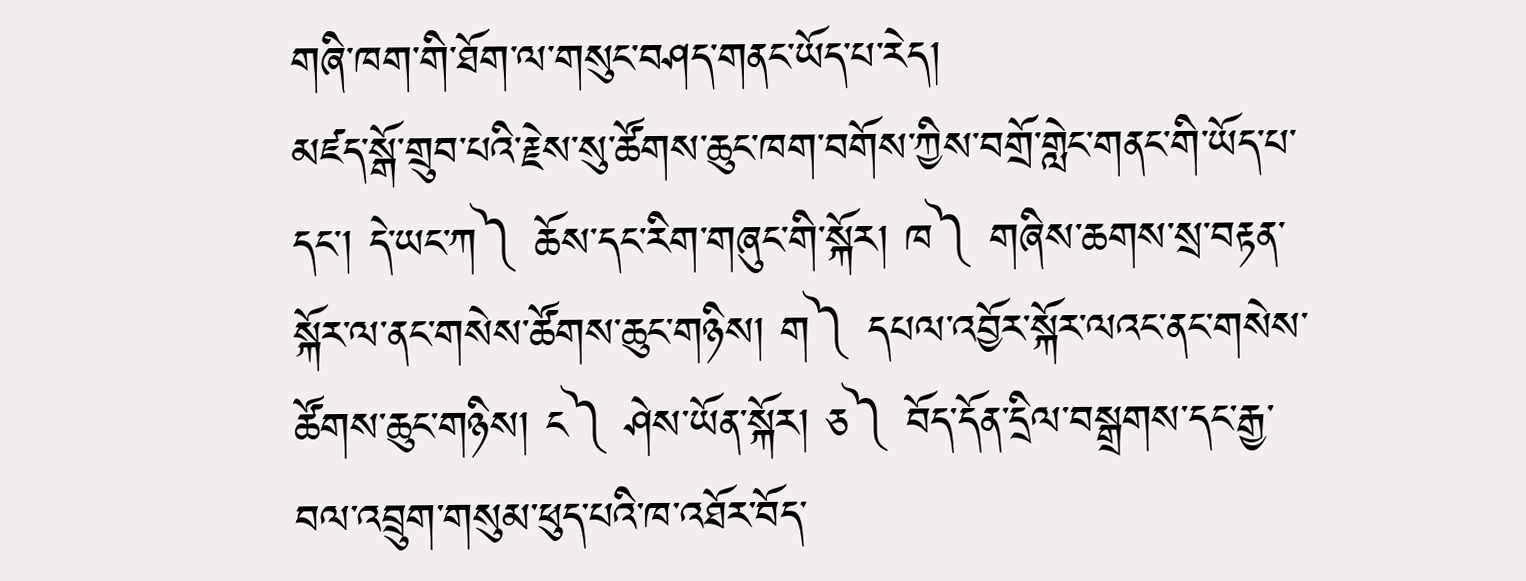གཞི་ཁག་གི་ཐོག་ལ་གསུང་བཤད་གནང་ཡོད་པ་རེད།
མཛད་སྒོ་གྲུབ་པའི་རྗེས་སུ་ཚོགས་ཆུང་ཁག་བགོས་ཀྱིས་བགྲོ་གླེང་གནང་གི་ཡོད་པ་དང་། དེ་ཡང་ཀ༽ ཆོས་དང་རིག་གཞུང་གི་སྐོར། ཁ༽ གཞིས་ཆགས་སྲ་བརྟན་སྐོར་ལ་ནང་གསེས་ཚོགས་ཆུང་གཉིས། ག༽ དཔལ་འབྱོར་སྐོར་ལའང་ནང་གསེས་ཚོགས་ཆུང་གཉིས། ང༽ ཤེས་ཡོན་སྐོར། ཅ༽ བོད་དོན་དྲིལ་བསྒྲགས་དང་རྒྱ་བལ་འབྲུག་གསུམ་ཕུད་པའི་ཁ་འཐོར་བོད་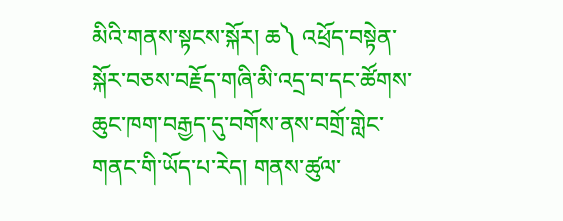མིའི་གནས་སྟངས་སྐོར། ཆ༽ འཕྲོད་བསྟེན་སྐོར་བཅས་བརྗོད་གཞི་མི་འདྲ་བ་དང་ཚོགས་ཆུང་ཁག་བརྒྱད་དུ་བགོས་ནས་བགྲོ་གླེང་གནང་གི་ཡོད་པ་རེད། གནས་ཚུལ་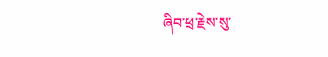ཞིབ་ཕྲ་རྗེས་སུ་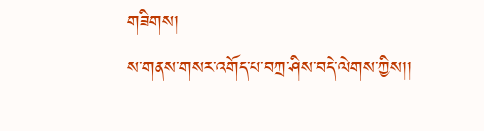གཟིགས།
ས་གནས་གསར་འགོད་པ་བཀྲ་ཤིས་བདེ་ལེགས་ཀྱིས།།